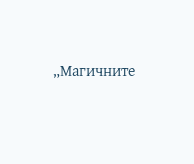„Магичните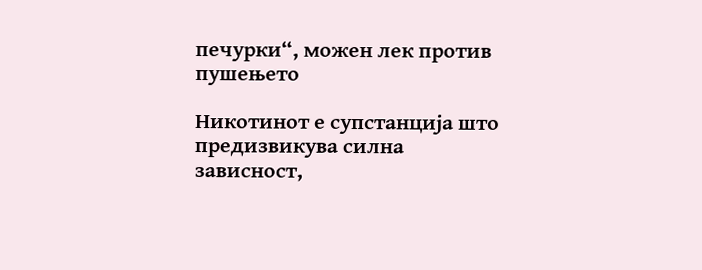печурки“, можен лек против пушењето

Никотинот е супстанција што предизвикува силна зависност,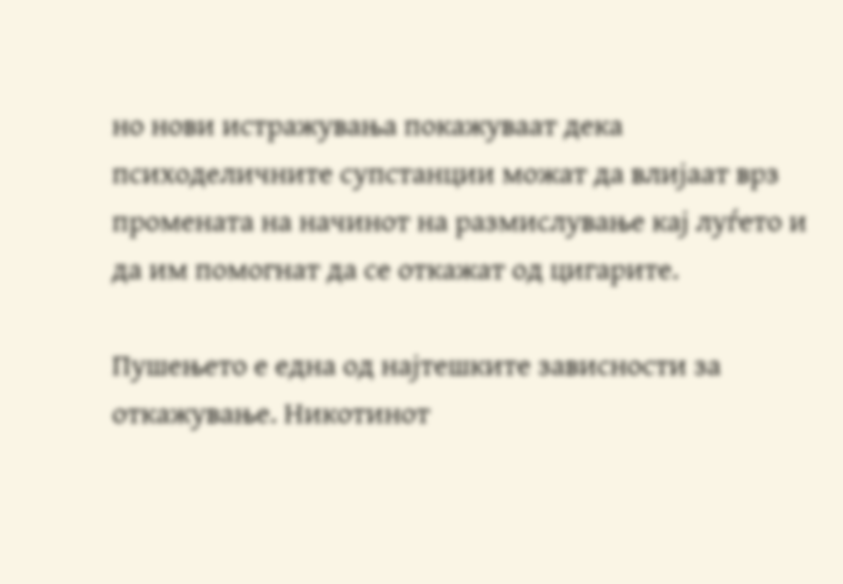но нови истражувања покажуваат дека психоделичните супстанции можат да влијаат врз промената на начинот на размислување кај луѓето и да им помогнат да се откажат од цигарите.

Пушењето е една од најтешките зависности за откажување. Никотинот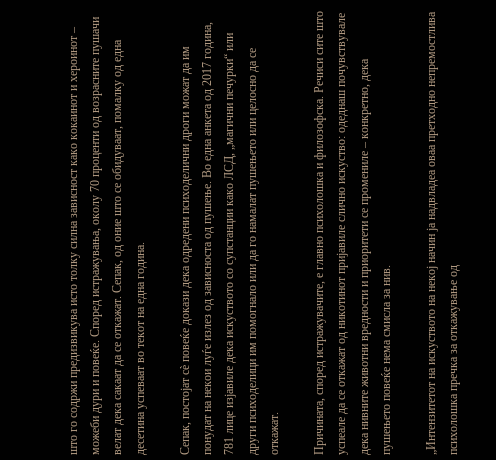што го содржи предизвикува исто толку силна зависност како кокаинот и хероинот – можеби дури и повеќе. Според истражувања, околу 70 проценти од возрасните пушачи велат дека сакаат да се откажат. Сепак, од оние што се обидуваат, помалку од една десетина успеваат во текот на една година.

Сепак, постојат сè повеќе докази дека одредени психоделични дроги можат да им понудат на некои луѓе излез од зависноста од пушење. Во една анкета од 2017 година, 781 лице изјавиле дека искуството со супстанции како ЛСД, „магични печурки“ или други психоделици им помогнало или да го намалат пушењето или целосно да се откажат.

Причината, според истражувачите, е главно психолошка и филозофска. Речиси сите што успеале да се откажат од никотинот пријавиле слично искуство: одеднаш почувствувале дека нивните животни вредности и приоритети се промениле – конкретно, дека пушењето повеќе нема смисла за нив.

„Интензитетот на искуството на некој начин ја надвладеа оваа претходно непремостлива психолошка пречка за откажување од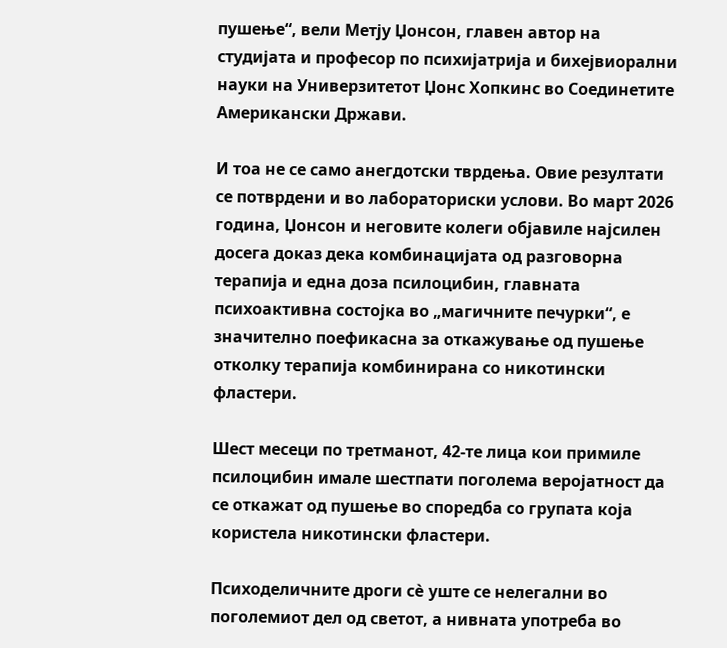пушење“, вели Метју Џонсон, главен автор на студијата и професор по психијатрија и бихејвиорални науки на Универзитетот Џонс Хопкинс во Соединетите Американски Држави.

И тоа не се само анегдотски тврдења. Овие резултати се потврдени и во лабораториски услови. Во март 2026 година, Џонсон и неговите колеги објавиле најсилен досега доказ дека комбинацијата од разговорна терапија и една доза псилоцибин, главната психоактивна состојка во „магичните печурки“, е значително поефикасна за откажување од пушење отколку терапија комбинирана со никотински фластери.

Шест месеци по третманот, 42-те лица кои примиле псилоцибин имале шестпати поголема веројатност да се откажат од пушење во споредба со групата која користела никотински фластери.

Психоделичните дроги сè уште се нелегални во поголемиот дел од светот, а нивната употреба во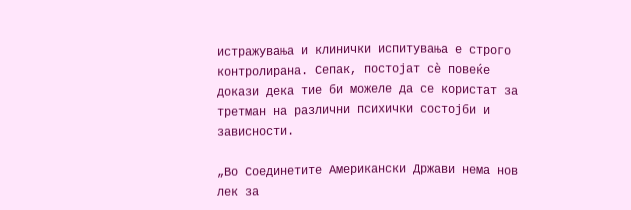истражувања и клинички испитувања е строго контролирана. Сепак, постојат сè повеќе докази дека тие би можеле да се користат за третман на различни психички состојби и зависности.

„Во Соединетите Американски Држави нема нов лек за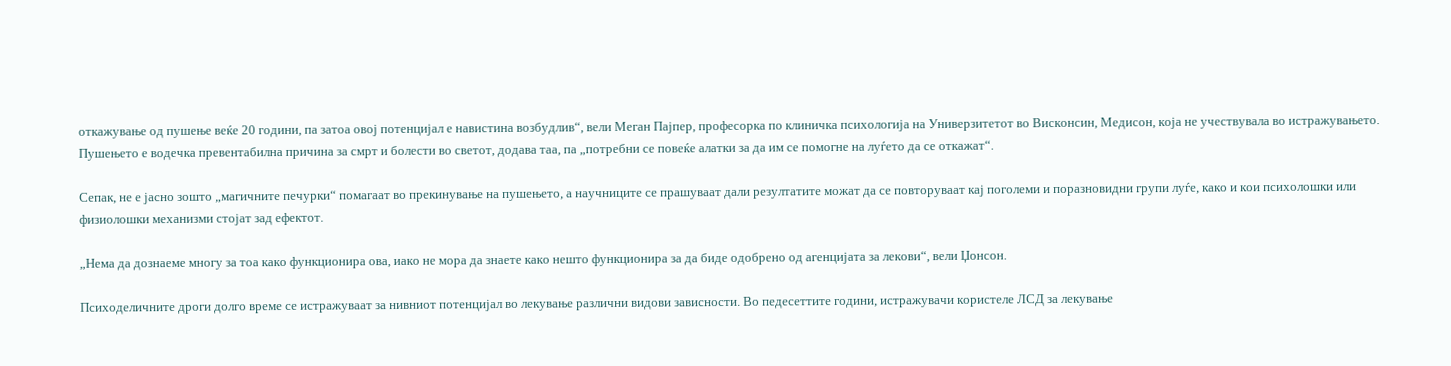откажување од пушење веќе 20 години, па затоа овој потенцијал е навистина возбудлив“, вели Меган Пајпер, професорка по клиничка психологија на Универзитетот во Висконсин, Медисон, која не учествувала во истражувањето. Пушењето е водечка превентабилна причина за смрт и болести во светот, додава таа, па „потребни се повеќе алатки за да им се помогне на луѓето да се откажат“.

Сепак, не е јасно зошто „магичните печурки“ помагаат во прекинување на пушењето, а научниците се прашуваат дали резултатите можат да се повторуваат кај поголеми и поразновидни групи луѓе, како и кои психолошки или физиолошки механизми стојат зад ефектот.

„Нема да дознаеме многу за тоа како функционира ова, иако не мора да знаете како нешто функционира за да биде одобрено од агенцијата за лекови“, вели Џонсон.

Психоделичните дроги долго време се истражуваат за нивниот потенцијал во лекување различни видови зависности. Во педесеттите години, истражувачи користеле ЛСД за лекување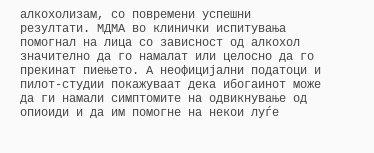алкохолизам, со повремени успешни резултати. МДМА во клинички испитувања помогнал на лица со зависност од алкохол значително да го намалат или целосно да го прекинат пиењето. А неофицијални податоци и пилот-студии покажуваат дека ибогаинот може да ги намали симптомите на одвикнување од опиоиди и да им помогне на некои луѓе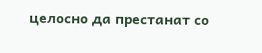целосно да престанат со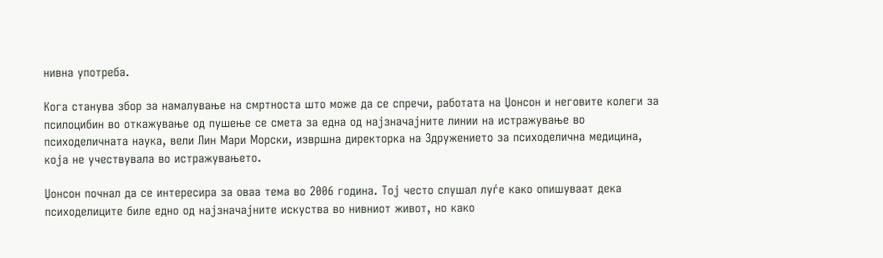нивна употреба.

Кога станува збор за намалување на смртноста што може да се спречи, работата на Џонсон и неговите колеги за псилоцибин во откажување од пушење се смета за една од најзначајните линии на истражување во психоделичната наука, вели Лин Мари Морски, извршна директорка на Здружението за психоделична медицина, која не учествувала во истражувањето.

Џонсон почнал да се интересира за оваа тема во 2006 година. Тој често слушал луѓе како опишуваат дека психоделиците биле едно од најзначајните искуства во нивниот живот, но како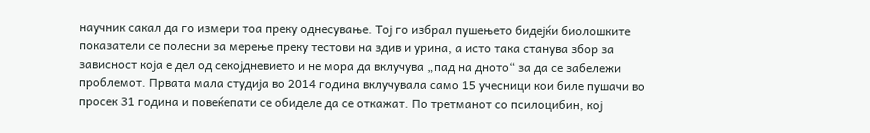научник сакал да го измери тоа преку однесување. Тој го избрал пушењето бидејќи биолошките показатели се полесни за мерење преку тестови на здив и урина, а исто така станува збор за зависност која е дел од секојдневието и не мора да вклучува „пад на дното“ за да се забележи проблемот. Првата мала студија во 2014 година вклучувала само 15 учесници кои биле пушачи во просек 31 година и повеќепати се обиделе да се откажат. По третманот со псилоцибин, кој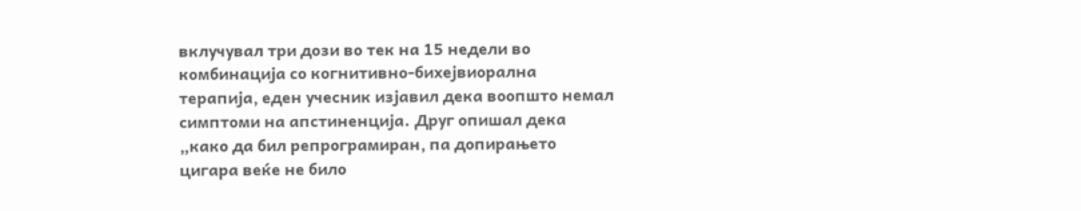вклучувал три дози во тек на 15 недели во комбинација со когнитивно-бихејвиорална терапија, еден учесник изјавил дека воопшто немал симптоми на апстиненција. Друг опишал дека „како да бил репрограмиран, па допирањето цигара веќе не било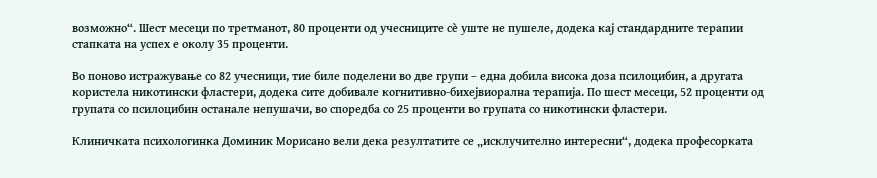возможно“. Шест месеци по третманот, 80 проценти од учесниците сè уште не пушеле, додека кај стандардните терапии стапката на успех е околу 35 проценти.

Во поново истражување со 82 учесници, тие биле поделени во две групи – една добила висока доза псилоцибин, а другата користела никотински фластери, додека сите добивале когнитивно-бихејвиорална терапија. По шест месеци, 52 проценти од групата со псилоцибин останале непушачи, во споредба со 25 проценти во групата со никотински фластери.

Клиничката психологинка Доминик Морисано вели дека резултатите се „исклучително интересни“, додека професорката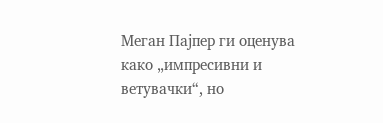Меган Пајпер ги оценува како „импресивни и ветувачки“, но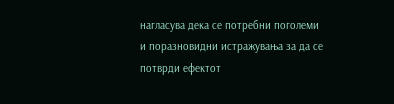нагласува дека се потребни поголеми и поразновидни истражувања за да се потврди ефектот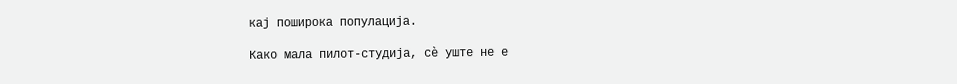кај поширока популација.

Како мала пилот-студија, сè уште не е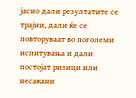јасно дали резултатите се трајни, дали ќе се повторуваат во поголеми испитувања и дали постојат ризици или несакани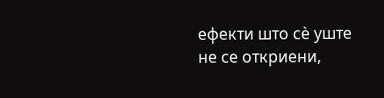ефекти што сè уште не се откриени,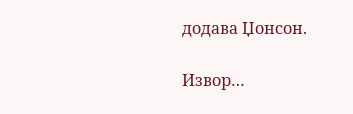додава Џонсон.

Извор…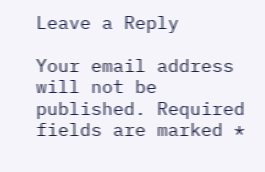Leave a Reply

Your email address will not be published. Required fields are marked *